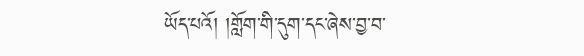ཡོད་པའོ། །གློག་གི་དུག་དང་ཞེས་བྱ་བ་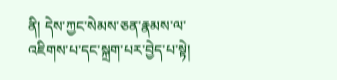ནི། དེས་ཀྱང་སེམས་ཅན་རྣམས་ལ་འཇིགས་པ་དང་སྐྲག་པར་བྱེད་པ་སྟེ།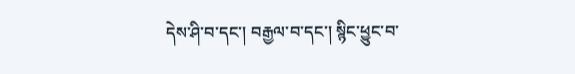དེས་ཤི་བ་དང་། བརྒྱལ་བ་དང་། སྙིང་ཕྱུང་བ་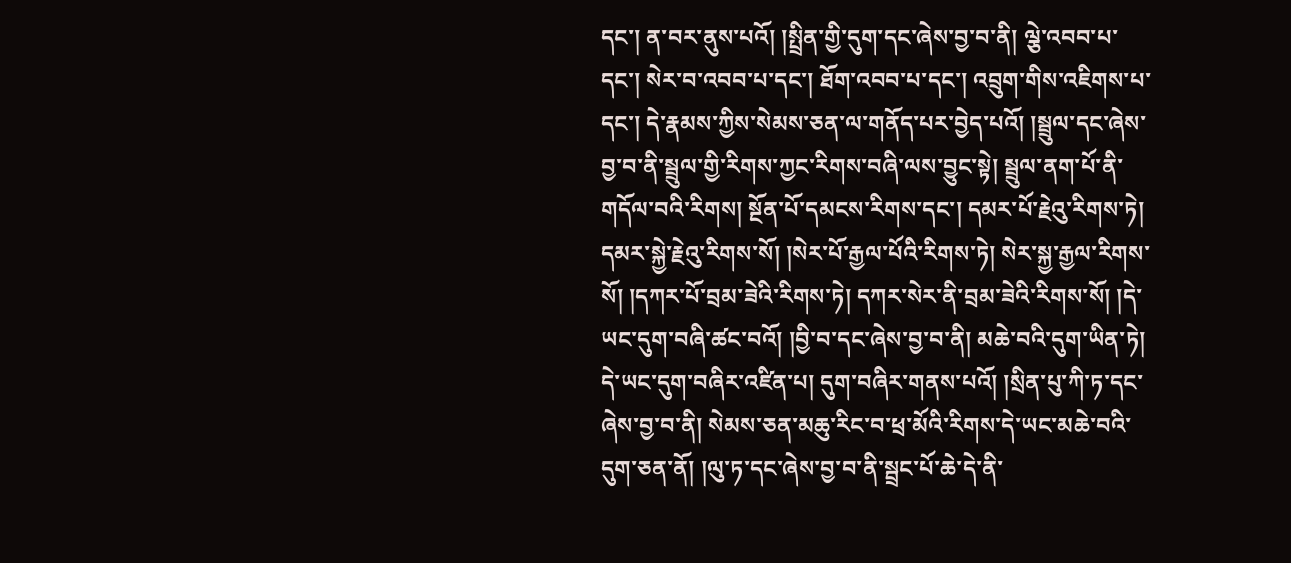དང་། ན་བར་ནུས་པའོ། །སྤྲིན་གྱི་དུག་དང་ཞེས་བྱ་བ་ནི། ལྕེ་འབབ་པ་དང་། སེར་བ་འབབ་པ་དང་། ཐོག་འབབ་པ་དང་། འབྲུག་གིས་འཇིགས་པ་དང་། དེ་རྣམས་ཀྱིས་སེམས་ཅན་ལ་གནོད་པར་བྱེད་པའོ། །སྦྲུལ་དང་ཞེས་བྱ་བ་ནི་སྦྲུལ་གྱི་རིགས་ཀྱང་རིགས་བཞི་ལས་བྱུང་སྟེ། སྦྲུལ་ནག་པོ་ནི་གདོལ་བའི་རིགས། སྔོན་པོ་དམངས་རིགས་དང་། དམར་པོ་རྗེའུ་རིགས་ཏེ། དམར་སྐྱེ་རྗེའུ་རིགས་སོ། །སེར་པོ་རྒྱལ་པོའི་རིགས་ཏེ། སེར་སྐྱ་རྒྱལ་རིགས་སོ། །དཀར་པོ་བྲམ་ཟེའི་རིགས་ཏེ། དཀར་སེར་ནི་བྲམ་ཟེའི་རིགས་སོ། །དེ་ཡང་དུག་བཞི་ཚང་བའོ། །བྱི་བ་དང་ཞེས་བྱ་བ་ནི། མཆེ་བའི་དུག་ཡིན་ཏེ། དེ་ཡང་དུག་བཞིར་འཛིན་པ། དུག་བཞིར་གནས་པའོ། །སྲིན་པུ་ཀི་ཏ་དང་ཞེས་བྱ་བ་ནི། སེམས་ཅན་མཆུ་རིང་བ་ཕྲ་མོའི་རིགས་དེ་ཡང་མཆེ་བའི་དུག་ཅན་ནོ། །ལུ་ཏ་དང་ཞེས་བྱ་བ་ནི་སྦྲང་པོ་ཆེ་དེ་ནི་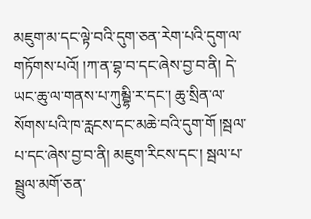མཇུག་མ་དང་ལྟེ་བའི་དུག་ཅན་རེག་པའི་དུག་ལ་གཏོགས་པའོ། །ཀ་ན་བྷ་བ་དང་ཞེས་བྱ་བ་ནི། དེ་ཡང་ཆུ་ལ་གནས་པ་ཀུམྦྷི་ར་དང་། ཆུ་སྲིན་ལ་སོགས་པའི་ཁ་རླངས་དང་མཆེ་བའི་དུག་གོ །སྦལ་པ་དང་ཞེས་བྱ་བ་ནི། མཇུག་རིངས་དང་། སྦལ་པ་སྦྲུལ་མགོ་ཅན་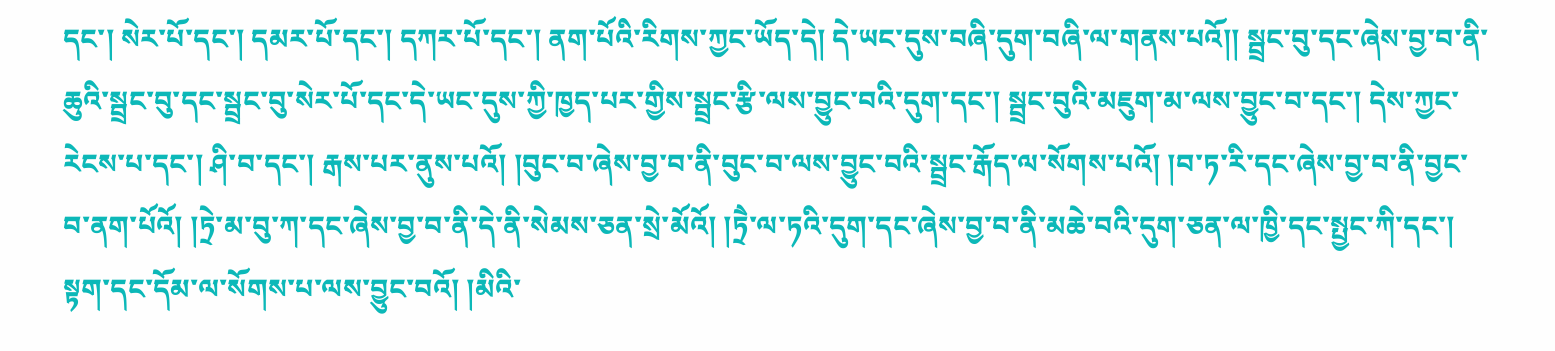དང་། སེར་པོ་དང་། དམར་པོ་དང་། དཀར་པོ་དང་། ནག་པོའི་རིགས་ཀྱང་ཡོད་དེ། དེ་ཡང་དུས་བཞི་དུག་བཞི་ལ་གནས་པའོ།། སྦྲང་བུ་དང་ཞེས་བྱ་བ་ནི་ཆུའི་སྦྲང་བུ་དང་སྦྲང་བུ་སེར་པོ་དང་དེ་ཡང་དུས་ཀྱི་ཁྱད་པར་གྱིས་སྦྲང་རྩི་ལས་བྱུང་བའི་དུག་དང་། སྦྲང་བུའི་མཇུག་མ་ལས་བྱུང་བ་དང་། དེས་ཀྱང་རེངས་པ་དང་། ཤི་བ་དང་། རྒས་པར་ནུས་པའོ། །བུང་བ་ཞེས་བྱ་བ་ནི་བུང་བ་ལས་བྱུང་བའི་སྦྲང་རྒོད་ལ་སོགས་པའོ། །བ་ཏ་རི་དང་ཞེས་བྱ་བ་ནི་བྱང་བ་ནག་པོའོ། །ཏྲེ་མ་བུ་ཀ་དང་ཞེས་བྱ་བ་ནི་དེ་ནི་སེམས་ཅན་སྲེ་མོའོ། །ཏྲཻ་ལ་ཏའི་དུག་དང་ཞེས་བྱ་བ་ནི་མཆེ་བའི་དུག་ཅན་ལ་ཁྱི་དང་སྤྱང་ཀི་དང་། སྟག་དང་དོམ་ལ་སོགས་པ་ལས་བྱུང་བའོ། །མིའི་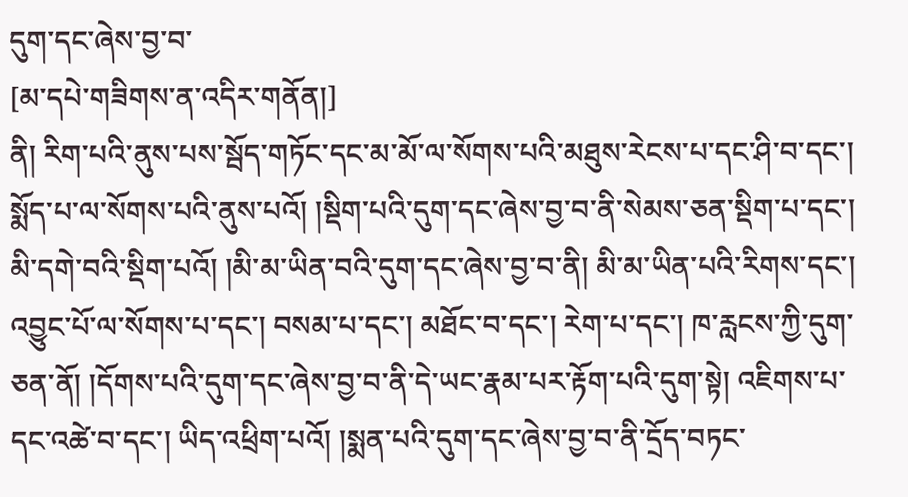དུག་དང་ཞེས་བྱ་བ་
[མ་དཔེ་གཟིགས་ན་འདིར་གནོན།]
ནི། རིག་པའི་ནུས་པས་སྦོད་གཏོང་དང་མ་མོ་ལ་སོགས་པའི་མཐུས་རེངས་པ་དང་ཤི་བ་དང་། སྨོད་པ་ལ་སོགས་པའི་ནུས་པའོ། །སྡིག་པའི་དུག་དང་ཞེས་བྱ་བ་ནི་སེམས་ཅན་སྡིག་པ་དང་། མི་དགེ་བའི་སྡིག་པའོ། །མི་མ་ཡིན་བའི་དུག་དང་ཞེས་བྱ་བ་ནི། མི་མ་ཡིན་པའི་རིགས་དང་། འབྱུང་པོ་ལ་སོགས་པ་དང་། བསམ་པ་དང་། མཐོང་བ་དང་། རེག་པ་དང་། ཁ་རླངས་ཀྱི་དུག་ཅན་ནོ། །དོགས་པའི་དུག་དང་ཞེས་བྱ་བ་ནི་དེ་ཡང་རྣམ་པར་རྟོག་པའི་དུག་སྟེ། འཇིགས་པ་དང་འཚེ་བ་དང་། ཡིད་འཕྲིག་པའོ། །སྨན་པའི་དུག་དང་ཞེས་བྱ་བ་ནི་དྲོད་བཏང་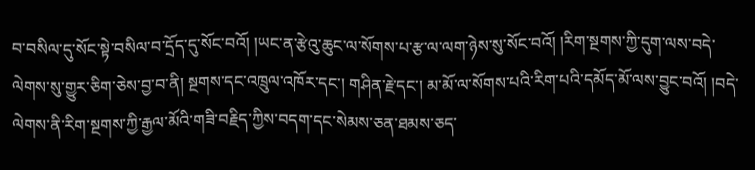བ་བསིལ་དུ་སོང་སྟེ་བསིལ་བ་དྲོད་དུ་སོང་བའོ། །ཡང་ན་རྩེའུ་ཆུང་ལ་སོགས་པ་རྩ་ལ་ལག་ཉེས་སུ་སོང་བའོ། །རིག་སྔགས་ཀྱི་དུག་ལས་བདེ་ལེགས་སུ་གྱུར་ཅིག་ཅེས་བྱ་བ་ནི། སྔགས་དང་འཁྲུལ་འཁོར་དང་། གཤིན་རྗེ་དང་། མ་མོ་ལ་སོགས་པའི་རིག་པའི་དམོད་མོ་ལས་བྱུང་བའོ། །བདེ་ལེགས་ནི་རིག་སྔགས་ཀྱི་རྒྱལ་མོའི་གཟི་བརྗིད་ཀྱིས་བདག་དང་སེམས་ཅན་ཐམས་ཅད་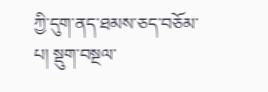ཀྱི་དུག་ནད་ཐམས་ཅད་བཅོམ་པ། སྡུག་བསྔལ་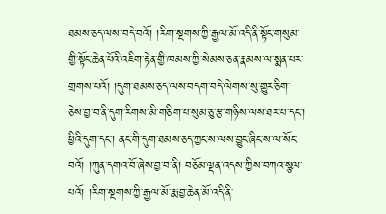ཐམས་ཅད་ལས་བདེ་བའོ། །རིག་སྔགས་ཀྱི་རྒྱལ་མོ་འདི་ནི་སྟོང་གསུམ་གྱི་སྟོང་ཆེན་པོའི་འཇིག་རྟེན་གྱི་ཁམས་ཀྱི་སེམས་ཅན་རྣམས་ལ་སྨན་པར་གྲགས་པའོ། །དུག་ཐམས་ཅད་ལས་བདག་བདེ་ལེགས་སུ་གྱུར་ཅིག་ཅེས་བྱ་བ་ནི་དུག་རིགས་མི་གཅིག་པ་སུམ་ཅུ་རྩ་གཉིས་ལས་ཐར་པ་དང་། ཕྱིའི་དུག་དང་། ནང་གི་དུག་ཐམས་ཅད་ཀྱང་ས་ལས་བྱུང་ཞིང་ས་ལ་སོང་བའོ། །ཀུན་དགའ་བོ་ཞེས་བྱ་བ་ནི། བཅོམ་ལྡན་འདས་ཀྱིས་བཀའ་སྩལ་པའོ། །རིག་སྔགས་ཀྱི་རྒྱལ་མོ་རྨ་བྱ་ཆེན་མོ་འདི་ནི་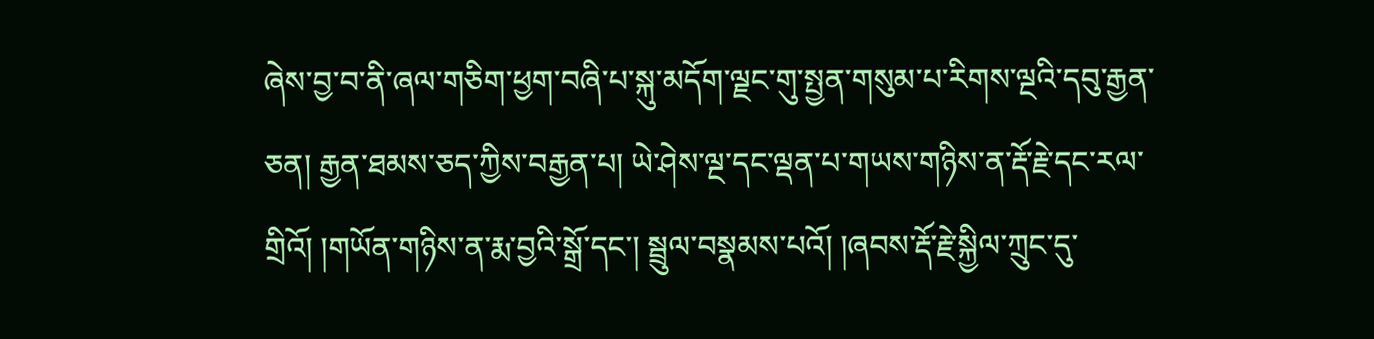ཞེས་བྱ་བ་ནི་ཞལ་གཅིག་ཕྱག་བཞི་པ་སྐུ་མདོག་ལྗང་གུ་སྤྱན་གསུམ་པ་རིགས་ལྔའི་དབུ་རྒྱན་ཅན། རྒྱན་ཐམས་ཅད་ཀྱིས་བརྒྱན་པ། ཡེ་ཤེས་ལྔ་དང་ལྡན་པ་གཡས་གཉིས་ན་རྡོ་རྗེ་དང་རལ་གྲིའོ། །གཡོན་གཉིས་ན་རྨ་བྱའི་སྒྲོ་དང་། སྦྲུལ་བསྣམས་པའོ། །ཞབས་རྡོ་རྗེ་སྐྱིལ་ཀྲུང་དུ་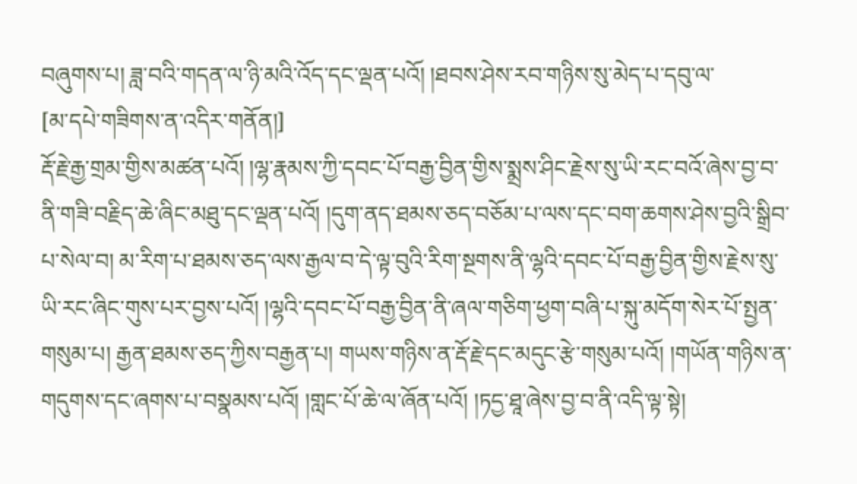བཞུགས་པ། ཟླ་བའི་གདན་ལ་ཉི་མའི་འོད་དང་ལྡན་པའོ། །ཐབས་ཤེས་རབ་གཉིས་སུ་མེད་པ་དབུ་ལ་
[མ་དཔེ་གཟིགས་ན་འདིར་གནོན།]
རྡོ་རྗེ་རྒྱ་གྲམ་གྱིས་མཚན་པའོ། །ལྷ་རྣམས་ཀྱི་དབང་པོ་བརྒྱ་བྱིན་གྱིས་སྨྲས་ཤིང་རྗེས་སུ་ཡི་རང་བའོ་ཞེས་བྱ་བ་ནི་གཟི་བརྗིད་ཆེ་ཞིང་མཐུ་དང་ལྡན་པའོ། །དུག་ནད་ཐམས་ཅད་བཅོམ་པ་ལས་དང་བག་ཆགས་ཤེས་བྱའི་སྒྲིབ་པ་སེལ་བ། མ་རིག་པ་ཐམས་ཅད་ལས་རྒྱལ་བ་དེ་ལྟ་བུའི་རིག་སྔགས་ནི་ལྷའི་དབང་པོ་བརྒྱ་བྱིན་གྱིས་རྗེས་སུ་ཡི་རང་ཞིང་གུས་པར་བྱས་པའོ། །ལྷའི་དབང་པོ་བརྒྱ་བྱིན་ནི་ཞལ་གཅིག་ཕྱག་བཞི་པ་སྐུ་མདོག་སེར་པོ་སྤྱན་གསུམ་པ། རྒྱན་ཐམས་ཅད་ཀྱིས་བརྒྱན་པ། གཡས་གཉིས་ན་རྡོ་རྗེ་དང་མདུང་རྩེ་གསུམ་པའོ། །གཡོན་གཉིས་ན་གདུགས་དང་ཞགས་པ་བསྣམས་པའོ། །གླང་པོ་ཆེ་ལ་ཞོན་པའོ། །ཏདྱ་ཐཱ་ཞེས་བྱ་བ་ནི་འདི་ལྟ་སྟེ།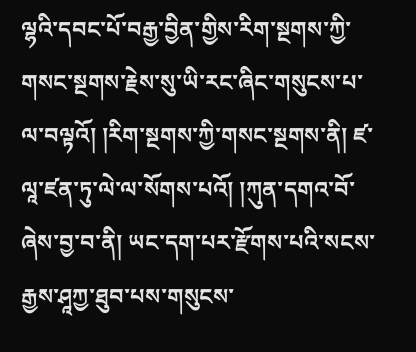ལྷའི་དབང་པོ་བརྒྱ་བྱིན་གྱིས་རིག་སྔགས་ཀྱི་གསང་སྔགས་རྗེས་སུ་ཡི་རང་ཞིང་གསུངས་པ་ལ་བལྟའོ། །རིག་སྔགས་ཀྱི་གསང་སྔགས་ནི། ཛ་ལཱ་ཛན་ཏུ་ལེ་ལ་སོགས་པའོ། །ཀུན་དགའ་བོ་ཞེས་བྱ་བ་ནི། ཡང་དག་པར་རྫོགས་པའི་སངས་རྒྱས་ཤཱཀྱ་ཐུབ་པས་གསུངས་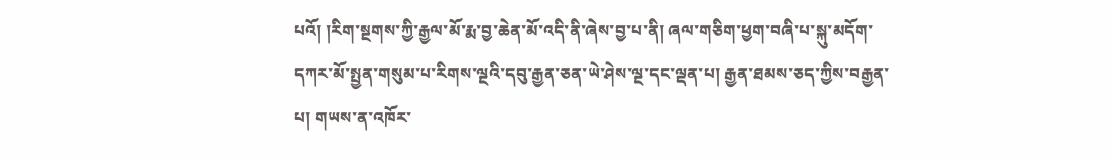པའོ། །རིག་སྔགས་ཀྱི་རྒྱལ་མོ་རྨ་བྱ་ཆེན་མོ་འདི་ནི་ཞེས་བྱ་པ་ནི། ཞལ་གཅིག་ཕྱག་བཞི་པ་སྐུ་མདོག་དཀར་མོ་སྤྱན་གསུམ་པ་རིགས་ལྔའི་དབུ་རྒྱན་ཅན་ཡེ་ཤེས་ལྔ་དང་ལྡན་པ། རྒྱན་ཐམས་ཅད་ཀྱིས་བརྒྱན་པ། གཡས་ན་འཁོར་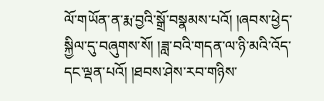ལོ་གཡོན་ན་རྨ་བྱའི་སྒྲོ་བསྣམས་པའོ། །ཞབས་ཕྱེད་སྐྱིལ་དུ་བཞུགས་སོ། །ཟླ་བའི་གདན་ལ་ཉི་མའི་འོད་དང་ལྡན་པའོ། །ཐབས་ཤེས་རབ་གཉིས་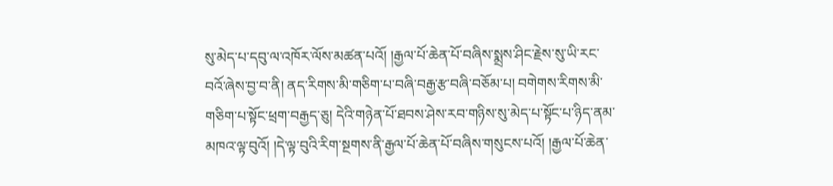སུ་མེད་པ་དབུ་ལ་འཁོར་ལོས་མཚན་པའོ། །རྒྱལ་པོ་ཆེན་པོ་བཞིས་སྨྲས་ཤིང་རྗེས་སུ་ཡི་རང་བའོ་ཞེས་བྱ་བ་ནི། ནད་རིགས་མི་གཅིག་པ་བཞི་བརྒྱ་རྩ་བཞི་བཅོམ་པ། བགེགས་རིགས་མི་གཅིག་པ་སྟོང་ཕྲག་བརྒྱད་ཅུ། དེའི་གཉེན་པོ་ཐབས་ཤེས་རབ་གཉིས་སུ་མེད་པ་སྟོང་པ་ཉིད་ནམ་མཁའ་ལྟ་བུའོ། །དེ་ལྟ་བུའི་རིག་སྔགས་ནི་རྒྱལ་པོ་ཆེན་པོ་བཞིས་གསུངས་པའོ། །རྒྱལ་པོ་ཆེན་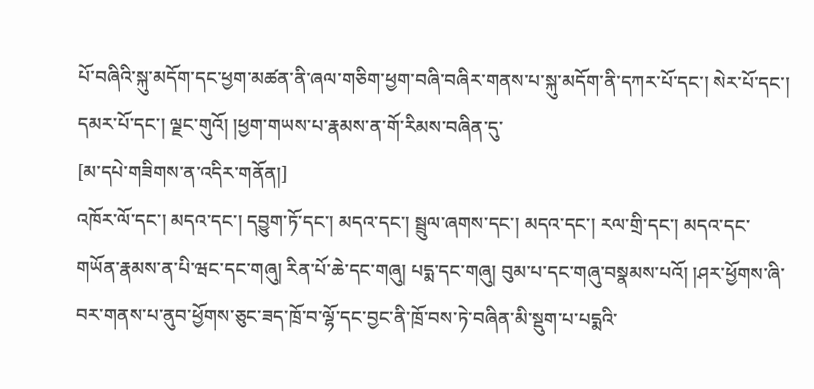པོ་བཞིའི་སྐུ་མདོག་དང་ཕྱག་མཚན་ནི་ཞལ་གཅིག་ཕྱག་བཞི་བཞིར་གནས་པ་སྐུ་མདོག་ནི་དཀར་པོ་དང་། སེར་པོ་དང་། དམར་པོ་དང་། ལྗང་གུའོ། །ཕྱག་གཡས་པ་རྣམས་ན་གོ་རིམས་བཞིན་དུ་
[མ་དཔེ་གཟིགས་ན་འདིར་གནོན།]
འཁོར་ལོ་དང་། མདའ་དང་། དབྱུག་ཏོ་དང་། མདའ་དང་། སྦྲུལ་ཞགས་དང་། མདའ་དང་། རལ་གྲི་དང་། མདའ་དང་གཡོན་རྣམས་ན་པི་ཝང་དང་གཞུ། རིན་པོ་ཆེ་དང་གཞུ། པདྨ་དང་གཞུ། བུམ་པ་དང་གཞུ་བསྣམས་པའོ། །ཤར་ཕྱོགས་ཞི་བར་གནས་པ་ནུབ་ཕྱོགས་ཅུང་ཟད་ཁྲོ་བ་ལྷོ་དང་བྱང་ནི་ཁྲོ་བས་ཏེ་བཞིན་མི་སྡུག་པ་པདྨའི་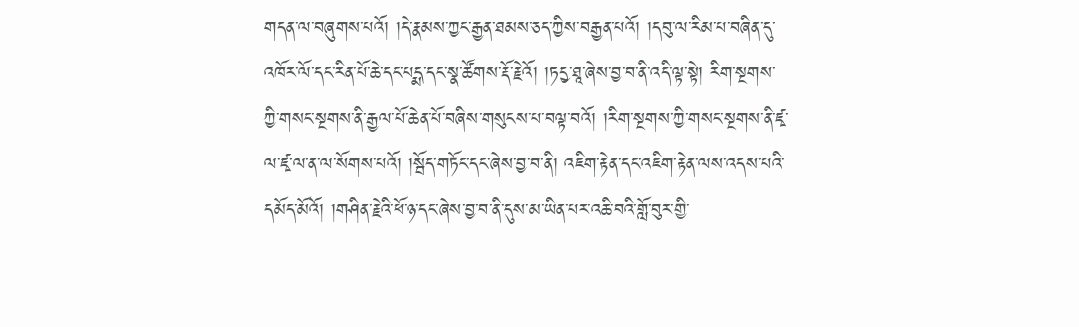གདན་ལ་བཞུགས་པའོ། །དེ་རྣམས་ཀྱང་རྒྱན་ཐམས་ཅད་ཀྱིས་བརྒྱན་པའོ། །དབུ་ལ་རིམ་པ་བཞིན་དུ་འཁོར་ལོ་དང་རིན་པོ་ཆེ་དང་པདྨ་དང་སྣ་ཚོགས་རྡོ་རྗེའོ། །ཏདྱ་ཐཱ་ཞེས་བྱ་བ་ནི་འདི་ལྟ་སྟེ། རིག་སྔགས་ཀྱི་གསང་སྔགས་ནི་རྒྱལ་པོ་ཆེན་པོ་བཞིས་གསུངས་པ་བལྟ་བའོ། །རིག་སྔགས་ཀྱི་གསང་སྔགས་ནི་ཛྭ་ལ་ཛྭ་ལ་ན་ལ་སོགས་པའོ། །སྦོད་གཏོང་དང་ཞེས་བྱ་བ་ནི། འཇིག་རྟེན་དང་འཇིག་རྟེན་ལས་འདས་པའི་དམོད་མོའོ། །གཤིན་རྗེའི་ཕོ་ཉ་དང་ཞེས་བྱ་བ་ནི་དུས་མ་ཡིན་པར་འཆི་བའི་གློ་བུར་གྱི་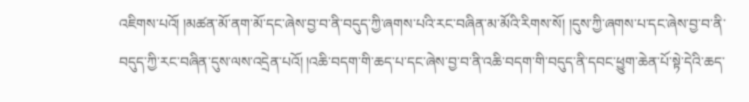འཇིགས་པའོ། །མཚན་མོ་ནག་མོ་དང་ཞེས་བྱ་བ་ནི་བདུད་ཀྱི་ཞགས་པའི་རང་བཞིན་མ་མོའི་རིགས་སོ། །དུས་ཀྱི་ཞགས་པ་དང་ཞེས་བྱ་བ་ནི་བདུད་ཀྱི་རང་བཞིན་དུས་ལས་འདྲེན་པའོ། །འཆི་བདག་གི་ཆད་པ་དང་ཞེས་བྱ་བ་ནི་འཆི་བདག་གི་བདུད་ནི་དབང་ཕྱུག་ཆེན་པོ་སྟེ་དེའི་ཆད་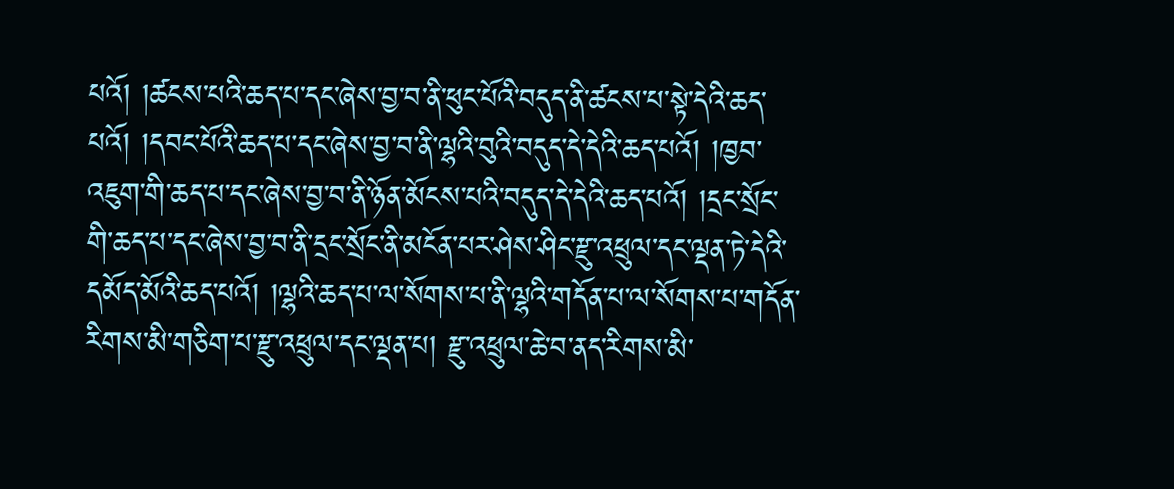པའོ། །ཚངས་པའི་ཆད་པ་དང་ཞེས་བྱ་བ་ནི་ཕུང་པོའི་བདུད་ནི་ཚངས་པ་སྟེ་དེའི་ཆད་པའོ། །དབང་པོའི་ཆད་པ་དང་ཞེས་བྱ་བ་ནི་ལྷའི་བུའི་བདུད་དེ་དེའི་ཆད་པའོ། །ཁྱབ་འཇུག་གི་ཆད་པ་དང་ཞེས་བྱ་བ་ནི་ཉོན་མོངས་པའི་བདུད་དེ་དེའི་ཆད་པའོ། །དྲང་སྲོང་གི་ཆད་པ་དང་ཞེས་བྱ་བ་ནི་དྲང་སྲོང་ནི་མངོན་པར་ཤེས་ཤིང་རྫུ་འཕྲུལ་དང་ལྡན་ཏེ་དེའི་དམོད་མོའི་ཆད་པའོ། །ལྷའི་ཆད་པ་ལ་སོགས་པ་ནི་ལྷའི་གདོན་པ་ལ་སོགས་པ་གདོན་རིགས་མི་གཅིག་པ་རྫུ་འཕྲུལ་དང་ལྡན་པ། རྫུ་འཕྲུལ་ཆེ་བ་ནད་རིགས་མི་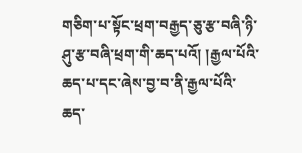གཅིག་པ་སྟོང་ཕྲག་བརྒྱད་ཅུ་རྩ་བཞི་ཉི་ཤུ་རྩ་བཞི་ཕྲག་གི་ཆད་པའོ། །རྒྱལ་པོའི་ཆད་པ་དང་ཞེས་བྱ་བ་ནི་རྒྱལ་པོའི་ཆད་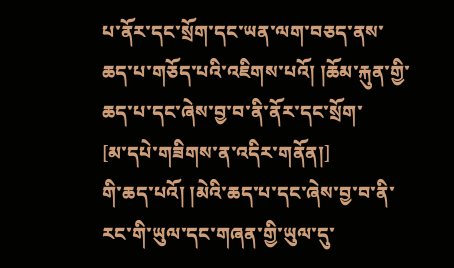པ་ནོར་དང་སྲོག་དང་ཡན་ལག་བཅད་ནས་ཆད་པ་གཅོད་པའི་འཇིགས་པའོ། །ཆོམ་རྐུན་གྱི་ཆད་པ་དང་ཞེས་བྱ་བ་ནི་ནོར་དང་སྲོག་
[མ་དཔེ་གཟིགས་ན་འདིར་གནོན།]
གི་ཆད་པའོ། །མེའི་ཆད་པ་དང་ཞེས་བྱ་བ་ནི་རང་གི་ཡུལ་དང་གཞན་གྱི་ཡུལ་དུ་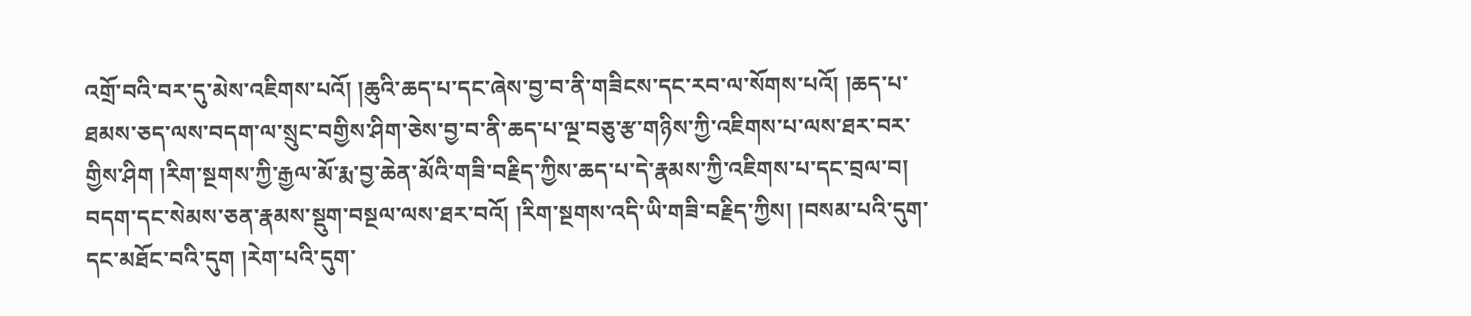འགྲོ་བའི་བར་དུ་མེས་འཇིགས་པའོ། །ཆུའི་ཆད་པ་དང་ཞེས་བྱ་བ་ནི་གཟིངས་དང་རབ་ལ་སོགས་པའོ། །ཆད་པ་ཐམས་ཅད་ལས་བདག་ལ་སྲུང་བགྱིས་ཤིག་ཅེས་བྱ་བ་ནི་ཆད་པ་ལྔ་བཅུ་རྩ་གཉིས་ཀྱི་འཇིགས་པ་ལས་ཐར་བར་གྱིས་ཤིག །རིག་སྔགས་ཀྱི་རྒྱལ་མོ་རྨ་བྱ་ཆེན་མོའི་གཟི་བརྗིད་ཀྱིས་ཆད་པ་དེ་རྣམས་ཀྱི་འཇིགས་པ་དང་བྲལ་བ། བདག་དང་སེམས་ཅན་རྣམས་སྡུག་བསྔལ་ལས་ཐར་བའོ། །རིག་སྔགས་འདི་ཡི་གཟི་བརྗིད་ཀྱིས། །བསམ་པའི་དུག་དང་མཐོང་བའི་དུག །རེག་པའི་དུག་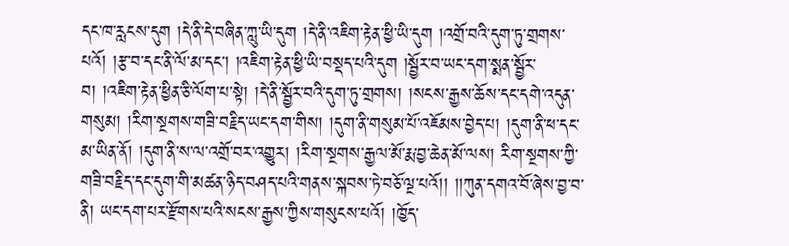དང་ཁ་རླངས་དུག །དེ་ནི་དེ་བཞིན་ཀླུ་ཡི་དུག །དེ་ནི་འཇིག་རྟེན་ཕྱི་ཡི་དུག །འགྲོ་བའི་དུག་ཏུ་གྲགས་པའོ། །རྩ་བ་དང་ནི་ལོ་མ་དང་། །འཇིག་རྟེན་ཕྱི་ཡི་བསྡད་པའི་དུག །སྦྱོར་བ་ཡང་དག་སྨན་སྦྱོར་བ། །འཇིག་རྟེན་ཕྱིན་ཅི་ལོག་པ་སྟེ། །དེ་ནི་སྦྱོར་བའི་དུག་ཏུ་གྲགས། །སངས་རྒྱས་ཆོས་དང་དགེ་འདུན་གསུམ། །རིག་སྔགས་གཟི་བརྗིད་ཡང་དག་གིས། །དུག་ནི་གསུམ་པོ་འཇོམས་བྱེད་པ། །དུག་ནི་ཕ་དང་མ་ཡིན་ནོ། །དུག་ནི་ས་ལ་འགྲོ་བར་འགྱུར། །རིག་སྔགས་རྒྱལ་མོ་རྨ་བྱ་ཆེན་མོ་ལས། རིག་སྔགས་ཀྱི་གཟི་བརྗིད་དང་དུག་གི་མཚན་ཉིད་བཤད་པའི་གནས་སྐབས་ཏེ་བཅོ་ལྔ་པའོ།། །།ཀུན་དགའ་བོ་ཞེས་བྱ་བ་ནི། ཡང་དག་པར་རྫོགས་པའི་སངས་རྒྱས་ཀྱིས་གསུངས་པའོ། །ཁྱོད་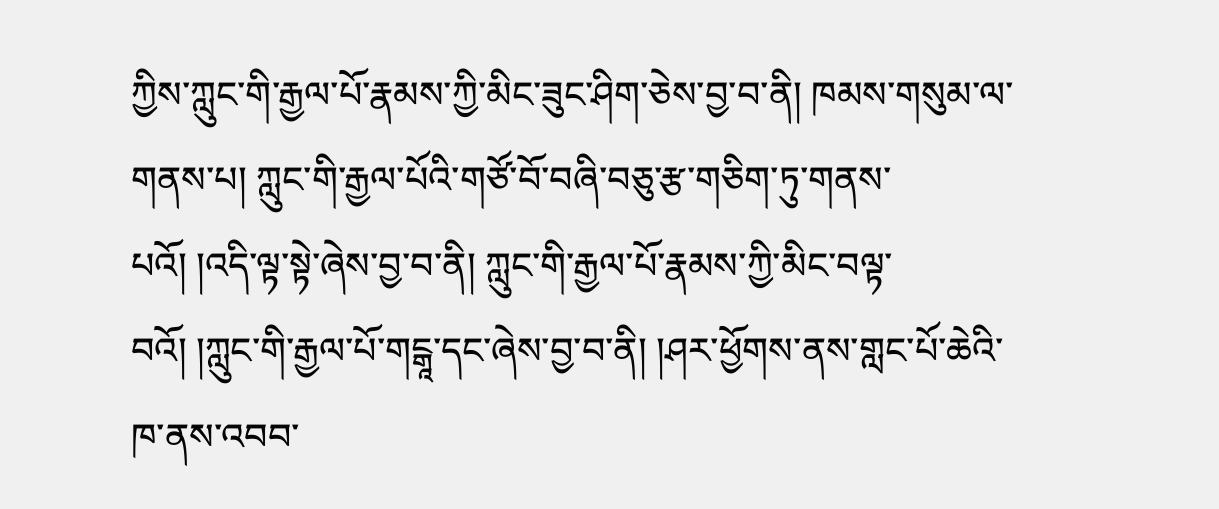ཀྱིས་ཀླུང་གི་རྒྱལ་པོ་རྣམས་ཀྱི་མིང་ཟུང་ཤིག་ཅེས་བྱ་བ་ནི། ཁམས་གསུམ་ལ་གནས་པ། ཀླུང་གི་རྒྱལ་པོའི་གཙོ་བོ་བཞི་བཅུ་རྩ་གཅིག་ཏུ་གནས་པའོ། །འདི་ལྟ་སྟེ་ཞེས་བྱ་བ་ནི། ཀླུང་གི་རྒྱལ་པོ་རྣམས་ཀྱི་མིང་བལྟ་བའོ། །ཀླུང་གི་རྒྱལ་པོ་གངྒཱ་དང་ཞེས་བྱ་བ་ནི། །ཤར་ཕྱོགས་ནས་གླང་པོ་ཆེའི་ཁ་ནས་འབབ་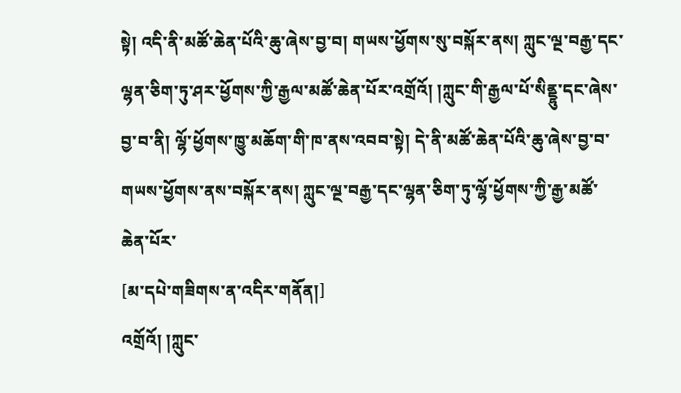སྟེ། འདི་ནི་མཚོ་ཆེན་པོའི་ཆུ་ཞེས་བྱ་བ། གཡས་ཕྱོགས་སུ་བསྐོར་ནས། ཀླུང་ལྔ་བརྒྱ་དང་ལྷན་ཅིག་ཏུ་ཤར་ཕྱོགས་ཀྱི་རྒྱལ་མཚོ་ཆེན་པོར་འགྲོའོ། །ཀླུང་གི་རྒྱལ་པོ་སིནྡྷུ་དང་ཞེས་བྱ་བ་ནི། ལྷོ་ཕྱོགས་ཁྱུ་མཆོག་གི་ཁ་ནས་འབབ་སྟེ། དེ་ནི་མཚོ་ཆེན་པོའི་ཆུ་ཞེས་བྱ་བ་གཡས་ཕྱོགས་ནས་བསྐོར་ནས། ཀླུང་ལྔ་བརྒྱ་དང་ལྷན་ཅིག་ཏུ་ལྷོ་ཕྱོགས་ཀྱི་རྒྱ་མཚོ་ཆེན་པོར་
[མ་དཔེ་གཟིགས་ན་འདིར་གནོན།]
འགྲོའོ། །ཀླུང་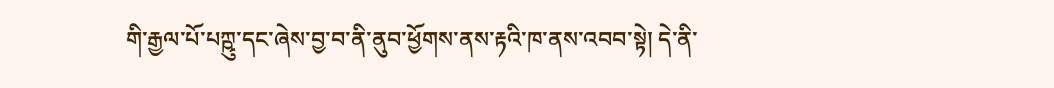གི་རྒྱལ་པོ་པཀྵུ་དང་ཞེས་བྱ་བ་ནི་ནུབ་ཕྱོགས་ནས་རྟའི་ཁ་ནས་འབབ་སྟེ། དེ་ནི་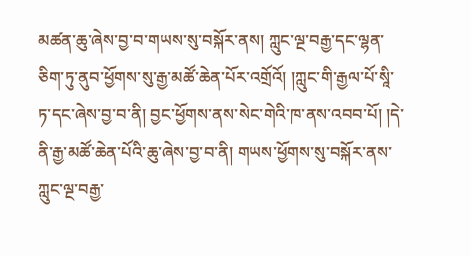མཚན་ཆུ་ཞེས་བྱ་བ་གཡས་སུ་བསྐོར་ནས། ཀླུང་ལྔ་བརྒྱ་དང་ལྷན་ཅིག་ཏུ་ནུབ་ཕྱོགས་སུ་རྒྱ་མཚོ་ཆེན་པོར་འགྲོའོ། །ཀླུང་གི་རྒྱལ་པོ་སཱི་ཏ་དང་ཞེས་བྱ་བ་ནི། བྱང་ཕྱོགས་ནས་སེང་གེའི་ཁ་ནས་འབབ་པོ། །དེ་ནི་རྒྱ་མཚོ་ཆེན་པོའི་ཆུ་ཞེས་བྱ་བ་ནི། གཡས་ཕྱོགས་སུ་བསྐོར་ནས་ཀླུང་ལྔ་བརྒྱ་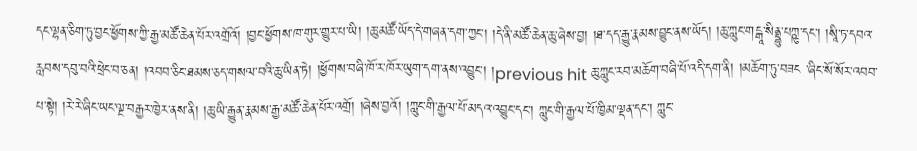དང་ལྷན་ཅིག་ཏུ་བྱང་ཕྱོགས་ཀྱི་རྒྱ་མཚོ་ཆེན་པོར་འགྲོའོ། །བྱང་ཕྱོགས་ཁ་གུར་གྱུར་པ་ཡི། །ཆུ་མཚོ་ཡོད་དེ་གཞན་དག་ཀྱང་། །དེ་ནི་མཚོ་ཆེན་ཆུ་ཞེས་བྱ། །ཐ་དད་རྒྱུ་རྣམས་བྱུང་ནས་ཡོད། །ཆུ་ཀླུང་གངྒཱ་སིནྡྷུ་པཀྵུ་དང་། །སཱི་ཏ་དབའ་རླབས་དབུ་བའི་ཕྲེང་བ་ཅན། །འབབ་ཅིང་ཐམས་ཅད་གསལ་བའི་ཆུ་ཡིན་ཏེ། །ཕྱོགས་བཞི་ཁོ་ར་ཁོར་ཡུག་དག་ནས་འབྱུང་། །previous hit ཆུ་ཀླུང་རབ་མཆོག་བཞི་པོ་འདི་དག་ནི། །མཆོག་ཏུ་བཟང ་ཞིང་སོ་སོར་འབབ་པ་སྟེ། །རེ་རེ་ཞིང་ཡང་ལྔ་བརྒྱར་ཁྱེར་ནས་ནི། །ཆུ་ཡི་རྒྱུན་རྣམས་རྒྱ་མཚོ་ཆེན་པོར་འགྲོ། །ཞེས་བྱའོ། །ཀླུང་གི་རྒྱལ་པོ་མདའ་འབྱུང་དང་། ཀླུང་གི་རྒྱལ་པོ་ཁྱིམ་ལྡན་དང་། ཀླུང་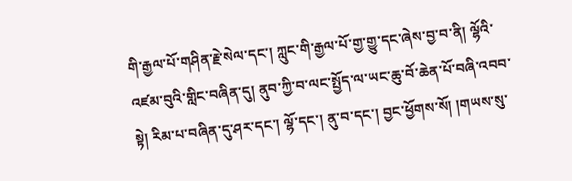གི་རྒྱལ་པོ་གཤིན་རྗེ་སེལ་དང་། ཀླུང་གི་རྒྱལ་པོ་གྱ་གྱུ་དང་ཞེས་བྱ་བ་ནི། ལྷོའི་འཛམ་བུའི་གླིང་བཞིན་དུ། ནུབ་ཀྱི་བ་ལང་སྤྱོད་ལ་ཡང་ཆུ་བོ་ཆེན་པོ་བཞི་འབབ་སྟེ། རིམ་པ་བཞིན་དུ་ཤར་དང་། ལྷོ་དང་། ནུ་བ་དང་། བྱང་ཕྱོགས་སོ། །གཡས་སུ་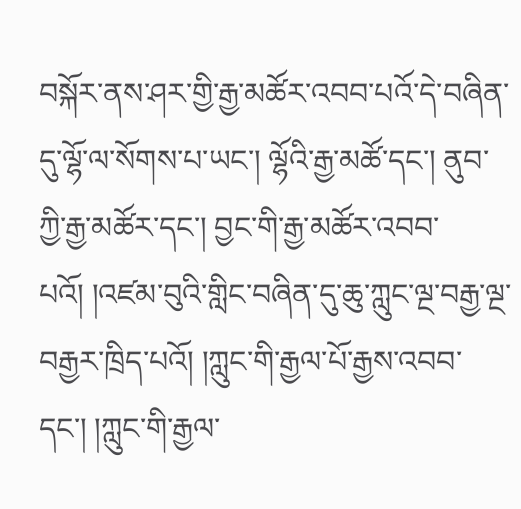བསྐོར་ནས་ཤར་གྱི་རྒྱ་མཚོར་འབབ་པའོ་དེ་བཞིན་དུ་ལྷོ་ལ་སོགས་པ་ཡང་། ལྷོའི་རྒྱ་མཚོ་དང་། ནུབ་ཀྱི་རྒྱ་མཚོར་དང་། བྱང་གི་རྒྱ་མཚོར་འབབ་པའོ། །འཛམ་བུའི་གླིང་བཞིན་དུ་ཆུ་ཀླུང་ལྔ་བརྒྱ་ལྔ་བརྒྱར་ཁྲིད་པའོ། །ཀླུང་གི་རྒྱལ་པོ་རྒྱས་འབབ་དང་། །ཀླུང་གི་རྒྱལ་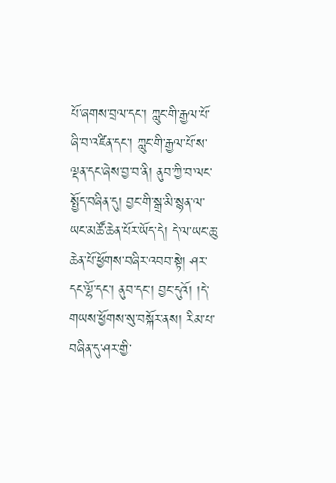པོ་ཞགས་བྲལ་དང་། ཀླུང་གི་རྒྱལ་པོ་ཞི་བ་འཛིན་དང་། ཀླུང་གི་རྒྱལ་པོ་ས་ལྡན་དང་ཞེས་བྱ་བ་ནི། ནུབ་ཀྱི་བ་ལང་སྤྱོད་བཞིན་དུ། བྱང་གི་སྒྲ་མི་སྙན་ལ་ཡང་མཚོ་ཆེན་པོར་ཡོད་དེ། དེ་ལ་ཡང་ཆུ་ཆེན་པོ་ཕྱོགས་བཞིར་འབབ་སྟེ། ཤར་དང་ལྷོ་དང་། ནུབ་དང་། བྱང་དུའོ། །དེ་གཡས་ཕྱོགས་སུ་བསྐོར་ནས། རིམ་པ་བཞིན་དུ་ཤར་གྱི་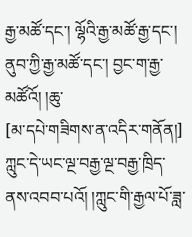རྒྱ་མཚོ་དང་། ལྷོའི་རྒྱ་མཚོ་རྒྱ་དང་། ནུབ་ཀྱི་རྒྱ་མཚོ་དང་། བྱང་ག་རྒྱ་མཚོའོ། །ཆུ་
[མ་དཔེ་གཟིགས་ན་འདིར་གནོན།]
ཀླུང་དེ་ཡང་ལྔ་བརྒྱ་ལྔ་བརྒྱ་ཁྲིད་ནས་འབབ་པའོ། །ཀླུང་གི་རྒྱལ་པོ་ཟླ་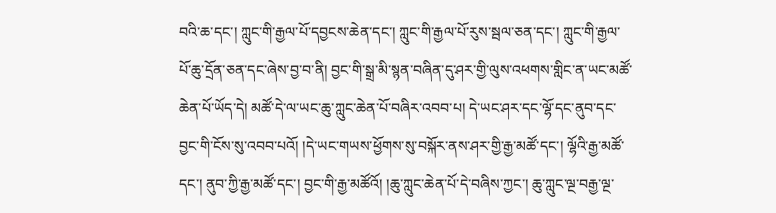བའི་ཆ་དང་། ཀླུང་གི་རྒྱལ་པོ་དབྱངས་ཆེན་དང་། ཀླུང་གི་རྒྱལ་པོ་རུས་སྦལ་ཅན་དང་། ཀླུང་གི་རྒྱལ་པོ་ཆུ་དྲོན་ཅན་དང་ཞེས་བྱ་བ་ནི། བྱང་གི་སྒྲ་མི་སྙན་བཞིན་དུ་ཤར་གྱི་ལུས་འཕགས་གླིང་ན་ཡང་མཚོ་ཆེན་པོ་ཡོད་དེ། མཚོ་དེ་ལ་ཡང་ཆུ་ཀླུང་ཆེན་པོ་བཞིར་འབབ་པ། དེ་ཡང་ཤར་དང་ལྷོ་དང་ནུབ་དང་བྱང་གི་ངོས་སུ་འབབ་པའོ། །དེ་ཡང་གཡས་ཕྱོགས་སུ་བསྐོར་ནས་ཤར་གྱི་རྒྱ་མཚོ་དང་། ལྷོའི་རྒྱ་མཚོ་དང་། ནུབ་ཀྱི་རྒྱ་མཚོ་དང་། བྱང་གི་རྒྱ་མཚོའོ། །ཆུ་ཀླུང་ཆེན་པོ་དེ་བཞིས་ཀྱང་། ཆུ་ཀླུང་ལྔ་བརྒྱ་ལྔ་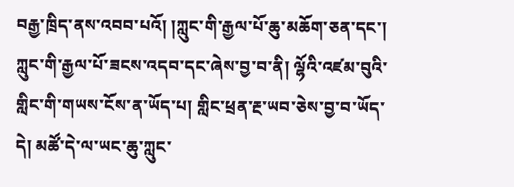བརྒྱ་ཁྲིད་ནས་འབབ་པའོ། །ཀླུང་གི་རྒྱལ་པོ་ཆུ་མཆོག་ཅན་དང་། ཀླུང་གི་རྒྱལ་པོ་ཟངས་འདབ་དང་ཞེས་བྱ་བ་ནི། ལྷོའི་འཛམ་བུའི་གླིང་གི་གཡས་ངོས་ན་ཡོད་པ། གླིང་ཕྲན་རྔ་ཡབ་ཅེས་བྱ་བ་ཡོད་དེ། མཚོ་དེ་ལ་ཡང་ཆུ་ཀླུང་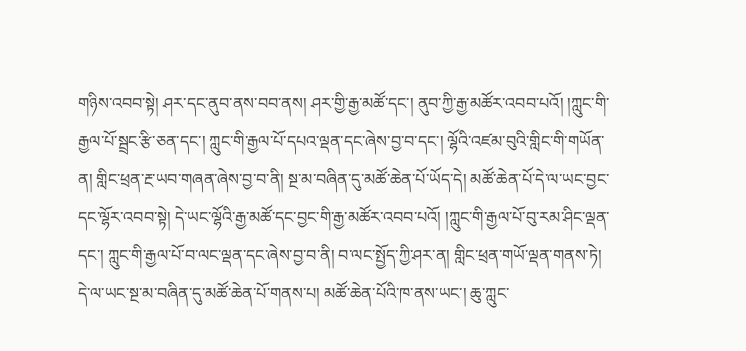གཉིས་འབབ་སྟེ། ཤར་དང་ནུབ་ནས་བབ་ནས། ཤར་གྱི་རྒྱ་མཚོ་དང་། ནུབ་ཀྱི་རྒྱ་མཚོར་འབབ་པའོ། །ཀླུང་གི་རྒྱལ་པོ་སྦྲང་རྩི་ཅན་དང་། ཀླུང་གི་རྒྱལ་པོ་དཔའ་ལྡན་དང་ཞེས་བྱ་བ་དང་། ལྷོའི་འཛམ་བུའི་གླིང་གི་གཡོན་ན། གླིང་ཕྲན་རྔ་ཡབ་གཞན་ཞེས་བྱ་བ་ནི། སྔ་མ་བཞིན་དུ་མཚོ་ཆེན་པོ་ཡོད་དེ། མཚོ་ཆེན་པོ་དེ་ལ་ཡང་བྱང་དང་ལྷོར་འབབ་སྟེ། དེ་ཡང་ལྷོའི་རྒྱ་མཚོ་དང་བྱང་གི་རྒྱ་མཚོར་འབབ་པའོ། །ཀླུང་གི་རྒྱལ་པོ་བུ་རམ་ཤིང་ལྡན་དང་། ཀླུང་གི་རྒྱལ་པོ་བ་ལང་ལྡན་དང་ཞེས་བྱ་བ་ནི། བ་ལང་སྤྱོད་ཀྱི་ཤར་ན། གླིང་ཕྲན་གཡོ་ལྡན་གནས་ཏེ། དེ་ལ་ཡང་སྔ་མ་བཞིན་དུ་མཚོ་ཆེན་པོ་གནས་པ། མཚོ་ཆེན་པོའི་ཁ་ནས་ཡང་། ཆུ་ཀླུང་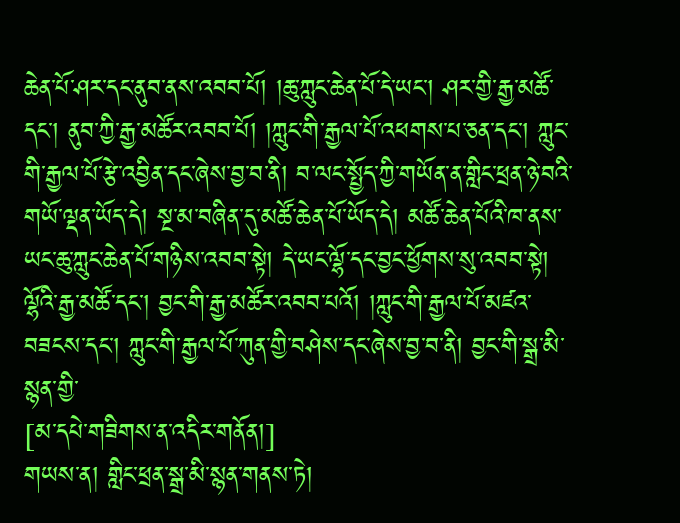ཆེན་པོ་ཤར་དང་ནུབ་ནས་འབབ་པོ། །ཆུ་ཀླུང་ཆེན་པོ་དེ་ཡང་། ཤར་གྱི་རྒྱ་མཚོ་དང་། ནུབ་ཀྱི་རྒྱ་མཚོར་འབབ་པོ། །ཀླུང་གི་རྒྱལ་པོ་འཕགས་པ་ཅན་དང་། ཀླུང་གི་རྒྱལ་པོ་རྩེ་འབྱིན་དང་ཞེས་བྱ་བ་ནི། བ་ལང་སྤྱོད་ཀྱི་གཡོན་ན་གླིང་ཕྲན་ཉེ་བའི་གཡོ་ལྡན་ཡོད་དེ། སྔ་མ་བཞིན་དུ་མཚོ་ཆེན་པོ་ཡོད་དེ། མཚོ་ཆེན་པོའི་ཁ་ནས་ཡང་ཆུ་ཀླུང་ཆེན་པོ་གཉིས་འབབ་སྟེ། དེ་ཡང་ལྷོ་དང་བྱང་ཕྱོགས་སུ་འབབ་སྟེ། ལྷོའི་རྒྱ་མཚོ་དང་། བྱང་གི་རྒྱ་མཚོར་འབབ་པའོ། །ཀླུང་གི་རྒྱལ་པོ་མཛའ་བཟངས་དང་། ཀླུང་གི་རྒྱལ་པོ་ཀུན་གྱི་བཤེས་དང་ཞེས་བྱ་བ་ནི། བྱང་གི་སྒྲ་མི་སྙན་གྱི་
[མ་དཔེ་གཟིགས་ན་འདིར་གནོན།]
གཡས་ན། གླིང་ཕྲན་སྒྲ་མི་སྙན་གནས་ཏེ།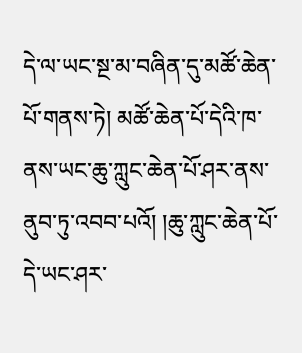དེ་ལ་ཡང་སྔ་མ་བཞིན་དུ་མཚོ་ཆེན་པོ་གནས་ཏེ། མཚོ་ཆེན་པོ་དེའི་ཁ་ནས་ཡང་ཆུ་ཀླུང་ཆེན་པོ་ཤར་ནས་ནུབ་ཏུ་འབབ་པའོ། །ཆུ་ཀླུང་ཆེན་པོ་དེ་ཡང་ཤར་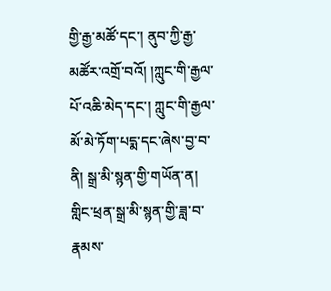གྱི་རྒྱ་མཚོ་དང་། ནུབ་ཀྱི་རྒྱ་མཚོར་འགྲོ་བའོ། །ཀླུང་གི་རྒྱལ་པོ་འཆི་མེད་དང་། ཀླུང་གི་རྒྱལ་མོ་མེ་ཏོག་པདྨ་དང་ཞེས་བྱ་བ་ནི། སྒྲ་མི་སྙན་གྱི་གཡོན་ན། གླིང་ཕྲན་སྒྲ་མི་སྙན་གྱི་ཟླ་བ་རྣམས་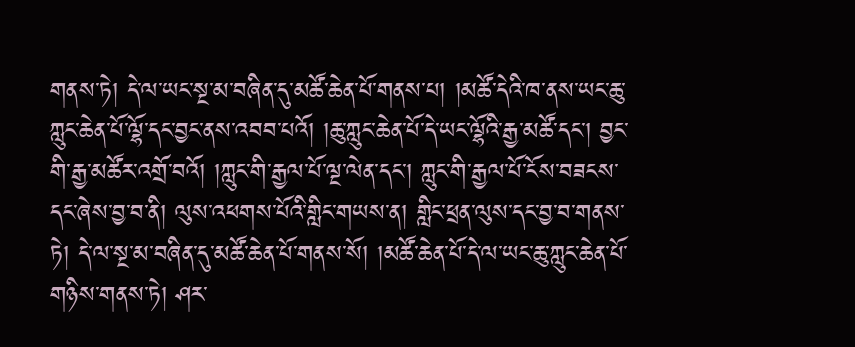གནས་ཏེ། དེ་ལ་ཡང་སྔ་མ་བཞིན་དུ་མཚོ་ཆེན་པོ་གནས་པ། །མཚོ་དེའི་ཁ་ནས་ཡང་ཆུ་ཀླུང་ཆེན་པོ་ལྷོ་དང་བྱང་ནས་འབབ་པའོ། །ཆུ་ཀླུང་ཆེན་པོ་དེ་ཡང་ལྷོའི་རྒྱ་མཚོ་དང་། བྱང་གི་རྒྱ་མཚོར་འགྲོ་བའོ། །ཀླུང་གི་རྒྱལ་པོ་ལྔ་ལེན་དང་། ཀླུང་གི་རྒྱལ་པོ་ངོས་བཟངས་དང་ཞེས་བྱ་བ་ནི། ལུས་འཕགས་པོའི་གླིང་གཡས་ན། གླིང་ཕྲན་ལུས་དང་བྱ་བ་གནས་ཏེ། དེ་ལ་སྔ་མ་བཞིན་དུ་མཚོ་ཆེན་པོ་གནས་སོ། །མཚོ་ཆེན་པོ་དེ་ལ་ཡང་ཆུ་ཀླུང་ཆེན་པོ་གཉིས་གནས་ཏེ། ཤར་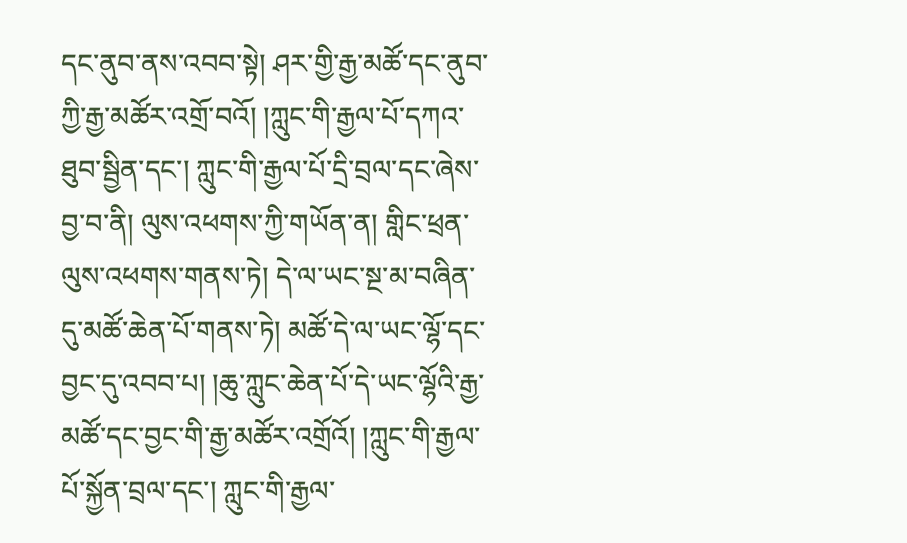དང་ནུབ་ནས་འབབ་སྟེ། ཤར་གྱི་རྒྱ་མཚོ་དང་ནུབ་ཀྱི་རྒྱ་མཚོར་འགྲོ་བའོ། །ཀླུང་གི་རྒྱལ་པོ་དཀའ་ཐུབ་སྦྱིན་དང་། ཀླུང་གི་རྒྱལ་པོ་དྲི་བྲལ་དང་ཞེས་བྱ་བ་ནི། ལུས་འཕགས་ཀྱི་གཡོན་ན། གླིང་ཕྲན་ལུས་འཕགས་གནས་ཏེ། དེ་ལ་ཡང་སྔ་མ་བཞིན་དུ་མཚོ་ཆེན་པོ་གནས་ཏེ། མཚོ་དེ་ལ་ཡང་ལྷོ་དང་བྱང་དུ་འབབ་པ། །ཆུ་ཀླུང་ཆེན་པོ་དེ་ཡང་ལྷོའི་རྒྱ་མཚོ་དང་བྱང་གི་རྒྱ་མཚོར་འགྲོའོ། །ཀླུང་གི་རྒྱལ་པོ་སྐྱོན་བྲལ་དང་། ཀླུང་གི་རྒྱལ་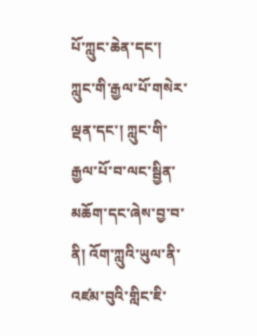པོ་ཀླུང་ཆེན་དང་། ཀླུང་གི་རྒྱལ་པོ་གསེར་ལྡན་དང་། ཀླུང་གི་རྒྱལ་པོ་བ་ལང་སྦྱིན་མཆོག་དང་ཞེས་བྱ་བ་ནི། འོག་ཀླུའི་ཡུལ་ནི་འཛམ་བུའི་གླིང་ཇི་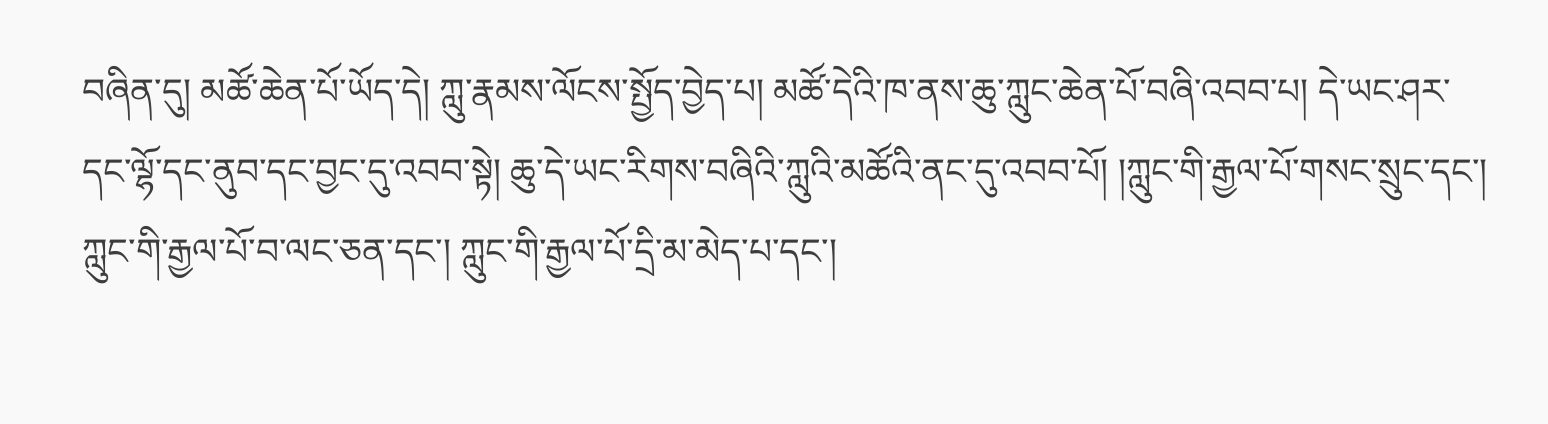བཞིན་དུ། མཚོ་ཆེན་པོ་ཡོད་དེ། ཀླུ་རྣམས་ལོངས་སྤྱོད་བྱེད་པ། མཚོ་དེའི་ཁ་ནས་ཆུ་ཀླུང་ཆེན་པོ་བཞི་འབབ་པ། དེ་ཡང་ཤར་དང་ལྷོ་དང་ནུབ་དང་བྱང་དུ་འབབ་སྟེ། ཆུ་དེ་ཡང་རིགས་བཞིའི་ཀླུའི་མཚོའི་ནང་དུ་འབབ་པོ། །ཀླུང་གི་རྒྱལ་པོ་གསང་སྲུང་དང་། ཀླུང་གི་རྒྱལ་པོ་བ་ལང་ཅན་དང་། ཀླུང་གི་རྒྱལ་པོ་དྲི་མ་མེད་པ་དང་།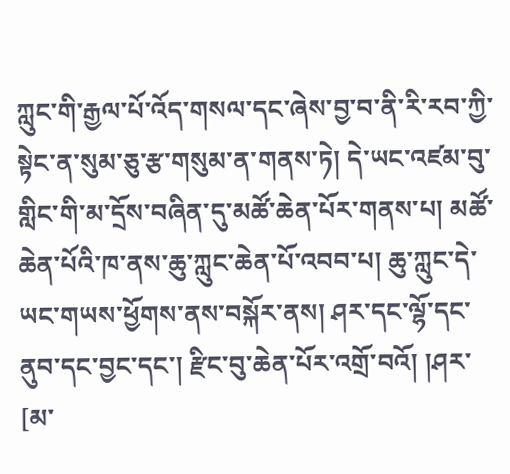ཀླུང་གི་རྒྱལ་པོ་འོད་གསལ་དང་ཞེས་བྱ་བ་ནི་རི་རབ་ཀྱི་སྟེང་ན་སུམ་ཅུ་རྩ་གསུམ་ན་གནས་ཏེ། དེ་ཡང་འཛམ་བུ་གླིང་གི་མ་དྲོས་བཞིན་དུ་མཚོ་ཆེན་པོར་གནས་པ། མཚོ་ཆེན་པོའི་ཁ་ནས་ཆུ་ཀླུང་ཆེན་པོ་འབབ་པ། ཆུ་ཀླུང་དེ་ཡང་གཡས་ཕྱོགས་ནས་བསྐོར་ནས། ཤར་དང་ལྷོ་དང་ནུབ་དང་བྱང་དང་། རྫིང་བུ་ཆེན་པོར་འགྲོ་བའོ། །ཤར་
[མ་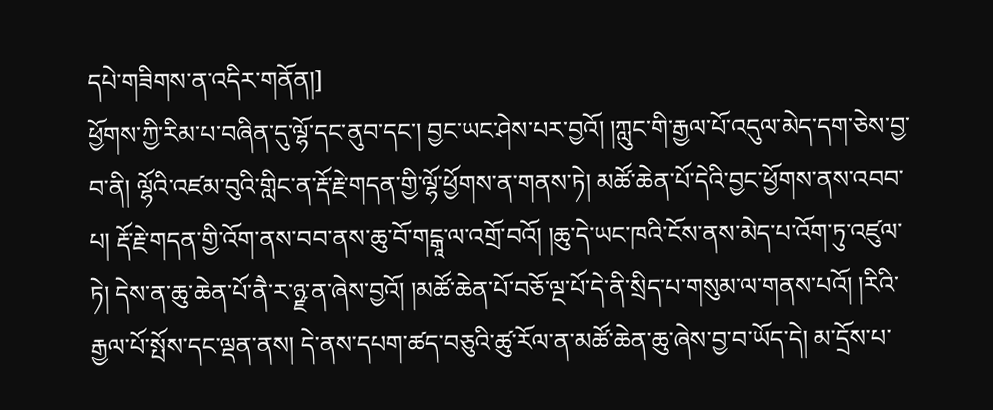དཔེ་གཟིགས་ན་འདིར་གནོན།]
ཕྱོགས་ཀྱི་རིམ་པ་བཞིན་དུ་ལྷོ་དང་ནུབ་དང་། བྱང་ཡང་ཤེས་པར་བྱའོ། །ཀླུང་གི་རྒྱལ་པོ་འདུལ་མེད་དག་ཅེས་བྱ་བ་ནི། ལྷོའི་འཛམ་བུའི་གླིང་ན་རྡོ་རྗེ་གདན་གྱི་ལྷོ་ཕྱོགས་ན་གནས་ཏེ། མཚོ་ཆེན་པོ་དེའི་བྱང་ཕྱོགས་ནས་འབབ་པ། རྡོ་རྗེ་གདན་གྱི་འོག་ནས་བབ་ནས་ཆུ་བོ་གངྒཱ་ལ་འགྲོ་བའོ། །ཆུ་དེ་ཡང་ཁའི་ངོས་ནས་མེད་པ་འོག་ཏུ་འཛུལ་ཏེ། དེས་ན་ཆུ་ཆེན་པོ་ནཻ་ར་ཉྫ་ན་ཞེས་བྱའོ། །མཚོ་ཆེན་པོ་བཅོ་ལྔ་པོ་དེ་ནི་སྲིད་པ་གསུམ་ལ་གནས་པའོ། །རིའི་རྒྱལ་པོ་སྤོས་དང་ལྡན་ནས། དེ་ནས་དཔག་ཚད་བཅུའི་ཚུ་རོལ་ན་མཚོ་ཆེན་ཆུ་ཞེས་བྱ་བ་ཡོད་དེ། མ་དྲོས་པ་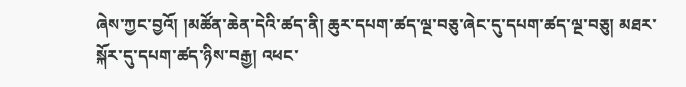ཞེས་ཀྱང་བྱའོ། །མཚོན་ཆེན་དེའི་ཚད་ནི། ཆུར་དཔག་ཚད་ལྔ་བཅུ་ཞེང་དུ་དཔག་ཚད་ལྔ་བཅུ། མཐར་སྐོར་དུ་དཔག་ཚད་ཉིས་བརྒྱ། འཕང་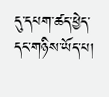དུ་དཔག་ཚད་ཕྱེད་དང་གཉིས་ཡོད་པ།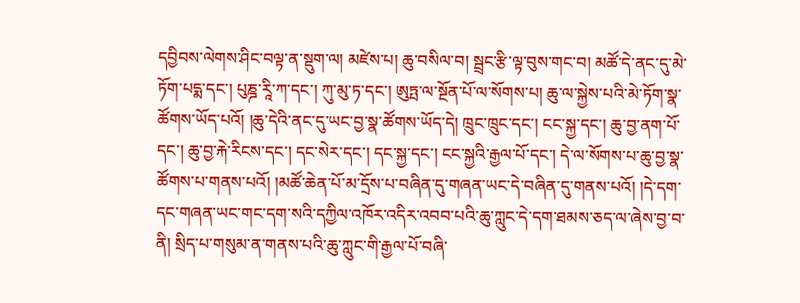དབྱིབས་ལེགས་ཤིང་བལྟ་ན་སྡུག་ལ། མཛེས་པ། ཆུ་བསིལ་བ། སྦྲང་རྩི་ལྟ་བུས་གང་བ། མཚོ་དེ་ནང་དུ་མེ་ཏོག་པདྨ་དང་། པུཎྜ་རཱི་ཀ་དང་། ཀུ་མུ་ཏ་དང་། ཨུཏྤ་ལ་སྔོན་པོ་ལ་སོགས་པ། ཆུ་ལ་སྐྱེས་པའི་མེ་ཏོག་སྣ་ཚོགས་ཡོད་པའོ། །ཆུ་དེའི་ནང་དུ་ཡང་བྱ་སྣ་ཚོགས་ཡོད་དེ། ཁྲུང་ཁྲུང་དང་། ངང་སྐྱ་དང་། ཆུ་བྱ་ནག་པོ་དང་། ཆུ་བྱ་རྐེ་རིངས་དང་། དང་སེར་དང་། དང་སྐྱ་དང་། ངང་སྐྱའི་རྒྱལ་པོ་དང་། དེ་ལ་སོགས་པ་ཆུ་བྱ་སྣ་ཚོགས་པ་གནས་པའོ། །མཚོ་ཆེན་པོ་མ་དྲོས་པ་བཞིན་དུ་གཞན་ཡང་དེ་བཞིན་དུ་གནས་པའོ། །དེ་དག་དང་གཞན་ཡང་གང་དག་སའི་དཀྱིལ་འཁོར་འདིར་འབབ་པའི་ཆུ་ཀླུང་དེ་དག་ཐམས་ཅད་ལ་ཞེས་བྱ་བ་ནི། སྲིད་པ་གསུམ་ན་གནས་པའི་ཆུ་ཀླུང་གི་རྒྱལ་པོ་བཞི་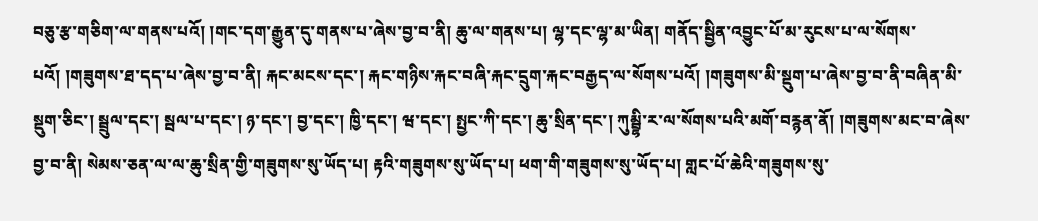བཅུ་རྩ་གཅིག་ལ་གནས་པའོ། །གང་དག་རྒྱུན་དུ་གནས་པ་ཞེས་བྱ་བ་ནི། ཆུ་ལ་གནས་པ། ལྷ་དང་ལྷ་མ་ཡིན། གནོད་སྦྱིན་འབྱུང་པོ་མ་རུངས་པ་ལ་སོགས་པའོ། །གཟུགས་ཐ་དད་པ་ཞེས་བྱ་བ་ནི། རྐང་མངས་དང་། རྐང་གཉིས་རྐང་བཞི་རྐང་དྲུག་རྐང་བརྒྱད་ལ་སོགས་པའོ། །གཟུགས་མི་སྡུག་པ་ཞེས་བྱ་བ་ནི་བཞིན་མི་སྡུག་ཅིང་། སྦྲུལ་དང་། སྦལ་པ་དང་། ཉ་དང་། བྱ་དང་། ཁྱི་དང་། ཝ་དང་། སྤྱང་ཀི་དང་། ཆུ་སྲིན་དང་། ཀུམྦྷི་ར་ལ་སོགས་པའི་མགོ་བརྙན་ནོ། །གཟུགས་མང་བ་ཞེས་བྱ་བ་ནི། སེམས་ཅན་ལ་ལ་ཆུ་སྲིན་གྱི་གཟུགས་སུ་ཡོད་པ། རྟའི་གཟུགས་སུ་ཡོད་པ། ཕག་གི་གཟུགས་སུ་ཡོད་པ། གླང་པོ་ཆེའི་གཟུགས་སུ་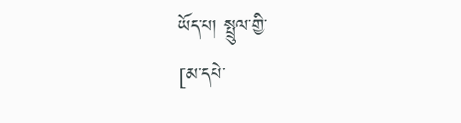ཡོད་པ། སྤྲུལ་གྱི་
[མ་དཔེ་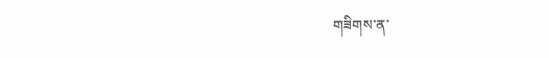གཟིགས་ན་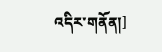འདིར་གནོན།]